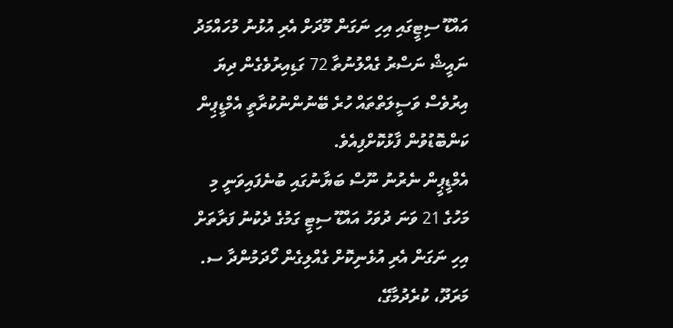އައްޑޫ ސިޓީގައި އިހި ނަގަން މޫދަށް އެރި އުޅުނު މުހައްމަދު ނައީޝް ނަސްރު ގެއްލުނުތާ 72 ގަޑިއިރުވެގެން ދިޔަ އިރުވެސް ވަސީލަތްތައް ހުރެ ބޭނުންނުކުރާތީ އެމްޑީޕިން ކަންބޮޑުވުން ފާޅުކޮށްފިއެވެ.
އެމްޑީޕީން ނެރުނު ނޫސް ބަޔާނުގައި ބުނެފައިވަނީ މި މަހުގެ 21 ވަނަ ދުވަހު އައްޑޫ ސިޓީ ގަމުގެ ދެކުނު ފަރާތަށް އިހި ނަގަން އެރި އުޅެނިކޮށް ގެއްލިގެން ހޯދަމުންދާ ސ. މަރަދޫ، ކުރެދުމާގޭ،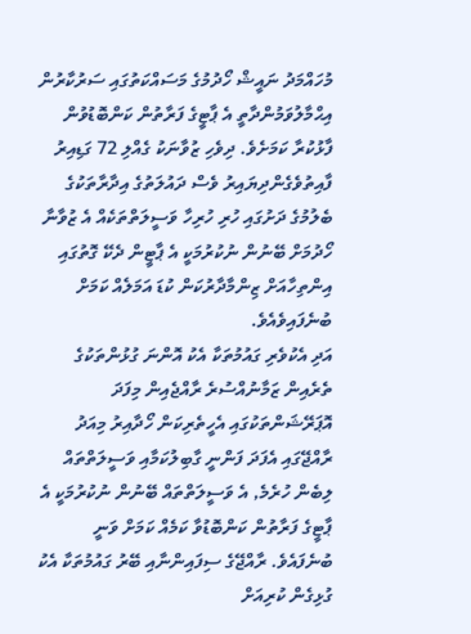މުހައްމަދު ނައީޝް ހޯދުމުގެ މަސައްކަތުގައި ސަރުކާރުން އިޙްމާލުވަމުންދާތީ އެ ޕާޓީގެ ފަރާތުން ކަންބޮޑުވުން ފާޅުކުރާ ކަމަށެވެ. ދިވެހި ޒުވާނަކު ގެއްލި 72 ގަޑިއިރު ފާއިތުވެގެންދިޔައިރު ވެސް ދައުލަތުގެ އިދާރާތަކުގެ ބެލުމުގެ ދަށުގައި ހުރި ހުރިހާ ވަސީލަތްތަކެއް އެ ޒުވާނާ ހޯދުމަށް ބޭނުން ނުކުރުމަކީ އެ ޕާޓީން ދެކޭ ގޮތުގައި އިންތިހާއަށް ޒިންމާދާރުކަން ކުޑަ އަމަލެއް ކަމަށް ބުނެފައިވެއެވެ.
އަދި އެކުވެރި ގައުމުތަކާ އެކު އޮންނަ ގުޅުންތަކުގެ ތެރެއިން ޒަމާނުއްސުރެ ރާއްޖެއިން މިފަދަ އޮޕަރޭޝަންތަކުގައި އެހީތެރިކަން ހޯދާއިރު މިއަދު ރާއްޖޭގައި އެފަދަ ފަންނީ ގާބިލުކަމާއި ވަސީލަތްތައް ލިބެން ހުރެމެ, އެ ވަސީލަތްތައް ބޭނުން ނުކުރުމަކީ އެ ޕާޓީގެ ފަރާތުން ކަންބޮޑުވާ ކަމެއް ކަމަށް ވަނީ ބުނެފައެވެ. ރާއްޖޭގެ ސިފައިންނާއި ބޭރު ގައުމުތަކާ އެކު ގުޅިގެން ކުރިއަށް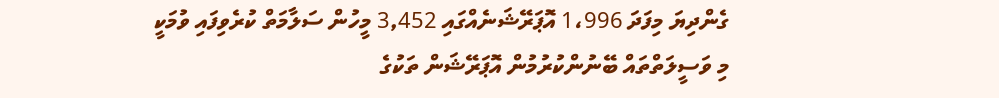ގެންދިޔަ މިފަދަ 1،996 އޮޕަރޭޝަނެއްގައި 3,452 މީހުން ސަލާމަތް ކުރެވިފައި ވުމަކީ މި ވަސީލަތްތައް ބޭނުންކުރުމުން އޮޕަރޭޝަން ތަކުގެ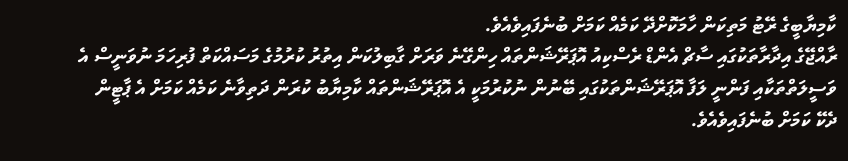ކާމިޔާބީގެ ރޭޓު މަތިކަން ހާމަކޮށްދޭ ކަމެއް ކަމަށް ބުނެފައިވެއެވެ.
ރާއްޖޭގެ އިދާރާތަކުގައި ސާޗް އެންޑް ރެސްކިއު އޮޕަރޭޝަންތައް ހިންގޭނެ ވަރަށް ގާބިލުކަން އިތުރު ކުރުމުގެ މަސައްކަތް ފުރިހަމަ ނުވަނީސް އެ ވަސީލަތްތަކާއި ފަންނީ ލަފާ އޮޕަރޭޝަންތަކުގައި ބޭނުން ނުކުރުމަކީ އެ އޮޕަރޭޝަންތައް ކާމިޔާބު ކުރަން ދަތިވާނެ ކަމެއް ކަމަށް އެ ޕާޓީން ދެކޭ ކަމަށް ބުނެފައިވެއެވެ.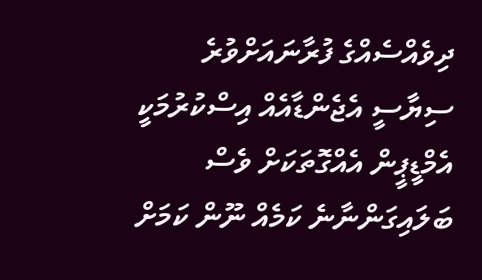ދިވެއްސެއްގެ ފުރާނައަށްވުރެ ސިޔާސީ އެޖެންޑާއެއް އިސްކުރުމަކީ އެމްޑީޕީން އެއްގޮތަކަށް ވެސް ބަލައިގަންނާނެ ކަމެއް ނޫން ކަމަށް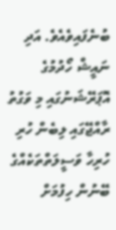ބުނެފައިވެއެވެ. އަދި ނައީޝް ހޯދުމުގެ އޮޕަރޭޝަނުގައި މި ވަގުތު ރާއްޖޭގައި ލިބެން ހުރި ހުރިހާ ވަސީލަތްތަކެއްގެ ބޭނުން ހިފުމަށް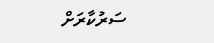ސަރުކާރަށް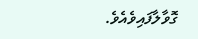ގޮވާލާފައިވެއެވެ.